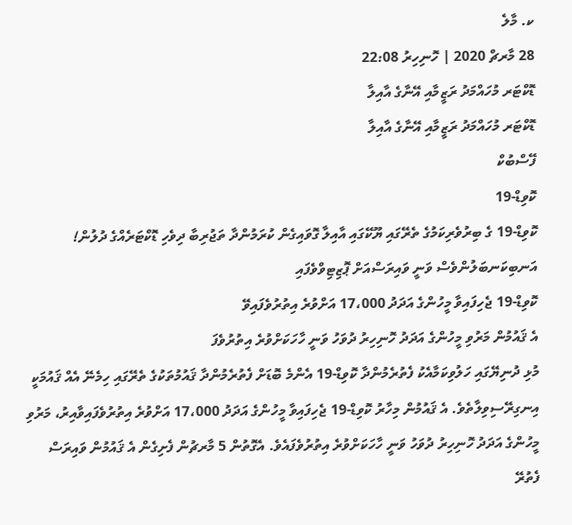ކ. މާލެ
28 މާރޗް 2020 | ހޮނިހިރު 22:08
ޑޮކްޓަރ މުހައްމަދު ރަޒީމާއި އޭނާގެ އާއިލާ
ޑޮކްޓަރ މުހައްމަދު ރަޒީމާއި އޭނާގެ އާއިލާ
ފޭސްބުކް
ކޮވިޑް-19
ކޮވިޑް-19 ގެ ބިރުވެރިކަމުގެ ތެރޭގައި ޔޫކޭގައި އާއިލާ ގޮވައިގެން ކުރަމުންދާ ތަޖުރިބާ ދިވެހި ޑޮކްޓަރެއްގެ ދުލުން!
އަނބިކަނބަލުންވެސް ވަނީ ވައިރަސްއަށް ޕޮޒިޓިވްވެފައި
ކޮވިޑް-19 ޖެހިފައިވާ މީހުންގެ އަދަދު 17،000 އަށްވުރެ އިތުރުވެފައިވޭ
އެ ޤައުމުން މަރުވި މީހުންގެ އަދަދު ހޮނިހިރު ދުވަހު ވަނީ ހާހަކަށްވުރެ އިތުރުވެފަ
މުޅި ދުނިޔޭގައި ހަލުވިކަމާއެކު ފެތުރެމުންދާ ކޮވިޑް-19 އެންމެ ބޮޑަށް ފެތުރެމުންދާ ޤައުމުތަކުގެ ތެރޭގައި ހިމެނޭ އެއް ޤައުމަކީ އިނގިރޭސިވިލާތެވެ. އެ ޤައުމުން މިހާރު ކޮވިޑް-19 ޖެހިފައިވާ މީހުންގެ އަދަދު 17،000 އަށްވުރެ އިތުރުވެފައިވާއިރު، މަރުވި މީހުންގެ އަދަދު ހޮނިހިރު ދުވަހު ވަނީ ހާހަކަށްވުރެ އިތުރުވެފައެވެ. އެގޮތުން 5 މާރޗުން ފެށިގެން އެ ޤައުމުން ވައިރަސް ފެތުރޭ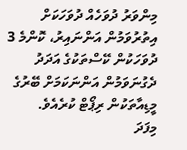މިންވަރު ދުވަހެއް ދުވަހަކަށް އިތުރުވަމުން އަންނައިރު، ކޮންމެ 3 ދުވަހަކުން ކޭސްތަކުގެ އަދަދު ދެގުނަވަމުން އަންނަކަމަށް ބޭރުގެ މީޑިއާތަކުން ރިޕޯޓް ކުރެއެވެ.
މިފަދަ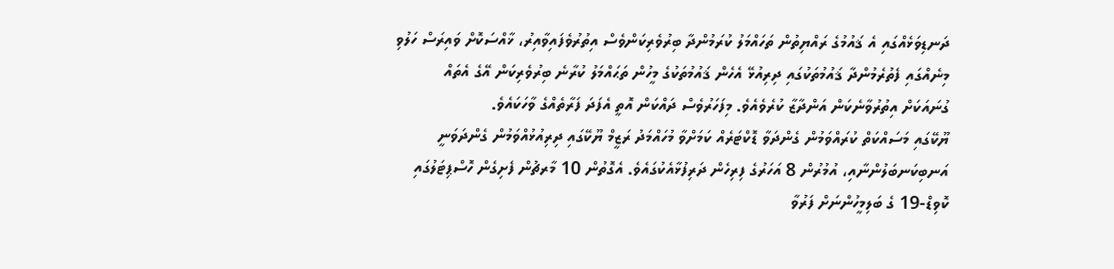ދަނޑިވަޅެއްގައި އެ ޤައުމުގެ ރައްޔިތުން ތަހައްމަލު ކުރަމުންދާ ބިރުވެރިކަންވެސް އިތުރުވެފައިވާއިރު، ޚާއްސަކޮށް ވައިރަސް ހަލުވި މިނެއްގައި ފެތުރެމުންދާ ޤައުމުތަކުގައި ދިރިއުޅޭ އެހެން ޤައުމުތަކުގެ މީހުން ތަޙައްމަލު ކުރާނެ ބިރުވެރިކަން އޭގެ އެތައް ގުނައަކަށް އިތުރުވާނެކަން އަންދާޒާ ކުރެވެއެވެ. މިފަހަރުވެސް ދައްކަން އޮތީ އެފަދަ ފަރާތެއްގެ ވާހަކައެވެ.
ޔޫކޭގައި މަސައްކަތް ކުރައްވަމުން ގެންދަވާ ޑޮކްޓަރެއް ކަމަށްވާ މުހައްމަދު ރަޒީމް ޔޫކޭގައި ދިރިއުޅުއްވަމުން ގެންދަވަނީ އަނބިކަނބަލުންނާއި، އުމުރުން 8 އަހަރުގެ ފިރިހެން ދަރިފުޅާއެކުގައެވެ. އެގޮތުން 10 މާރޗުން ފެށިގެން ހޮސްޕިޓަލުގައި ކޮވިޑް-19 ގެ ބަލިމީހުންނަށް ފަރުވާ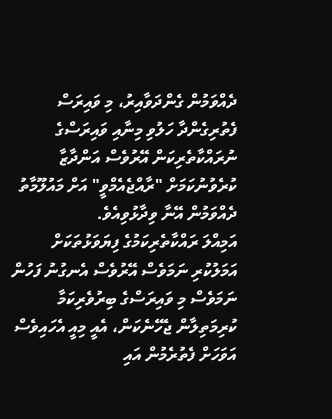ދެއްވަމުން ގެންދަވާއިރު، މި ވައިރަސް ފެތުރިގެންދާ ހަލުވި މިނާއި ވައިރަސްގެ ނުރައްކާތެރިކަން އޭރުވެސް އަންދާޒާ ކުރެވުނުކަމަށް "ރާއްޖެއެމްވީ" އަށް މައުލޫމާތު ދެއްވަމުން އޭނާ ވިދާޅުވިއެވެ.
އަމިއްލަ ރައްކާތެރިކަމުގެ ފިޔަވަޅުތަކަށް އަމަލުކުރި ނަމަވެސް އޭރުވެސް އެނގުނު ފަހުން ނަމަވެސް މި ވައިރަސްގެ ބިރުވެރިކަމާ ކުރިމަތިލާން ޖެހޭނެކަން، އެއީ މިއީ އެހައިވެސް އަވަހަށް ފެތުރެމުން އައި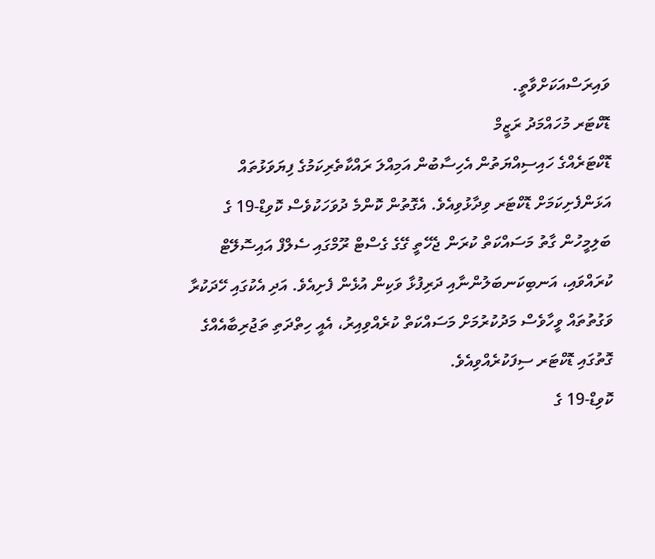ވައިރަސްއަކަށްވާތީ.
ޑޮކްޓަރ މުހައްމަދު ރަޒީމް
ޑޮކްޓަރެއްގެ ހައިސިއްޔަތުން އެހިސާބުން އަމިއްލަ ރައްކާތެރިކަމުގެ ފިޔަވަޅުތައް އަޅަންފެށިކަމަށް ޑޮކްޓަރ ވިދާޅުވިއެވެ. އެގޮތުން ކޮންމެ ދުވަހަކުވެސް ކޮވިޑް-19 ގެ ބަލިމީހުން ގާތު މަސައްކަތް ކުރަން ޖެހޭތީ ގޭގެ ގެސްޓް ރޫމްގައި ސެލްފް އައިސޮލޭޓް ކުރައްވައި، އަނބިކަނބަލުންނާއި ދަރިފުޅާ ވަކިން އުޅެން ފެށިއެވެ. އަދި އެކުގައި ހޭދަކުރާ ވަގުތުތައް ވީހާވެސް މަދުކުރުމަށް މަސައްކަތް ކުރެއްވިއިރު، އެއީ ހިތްދަތި ތަޖުރިބާއެއްގެ ގޮތުގައި ޑޮކްޓަރ ސިފަކުރެއްވިއެވެ.
ކޮވިޑް-19 ގެ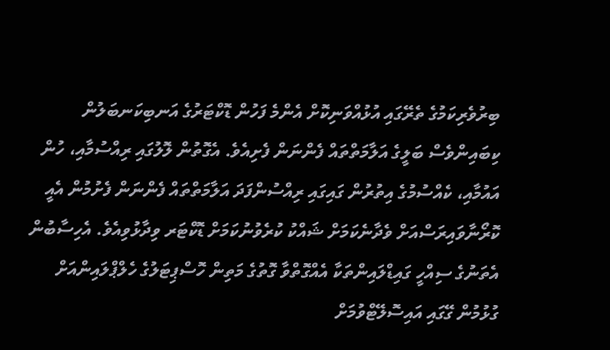ބިރުވެރިކަމުގެ ތެރޭގައި އުޅުއްވަނިކޮށް އެންމެ ފަހުން ޑޮކްޓަރުގެ އަނބިކަނބަލުން ކިބައިންވެސް ބަލީގެ އަލާމަތްތައް ފެންނަން ފެށިއެވެ. އެގޮތުން ލޮލުގައި ރިއްސުމާއި، ހުން އައުމާއި، ކެއްސުމުގެ އިތުރުން ގައިގައި ރިއްސުންފަދަ އަލާމަތްތައް ފެންނަން ފެށުމުން އެއީ ކޮރޯނާވައިރަސްއަށް ވެދާނެކަމަށް ޝައްކު ކުރެވުނުކަމަށް ޑޮކްޓަރ ވިދާޅުވިއެވެ. އެހިސާބުން އެތަނުގެ ސިއްހީ ގައިޑްލައިންތަކާ އެއްގޮތްވާ ގޮތުގެ މަތިން ހޮސްޕިޓަލުގެ ހެލްޕްލައިންއަށް ގުޅުމުން ގޭގައި އައިސޮލޭޓްވުމަށް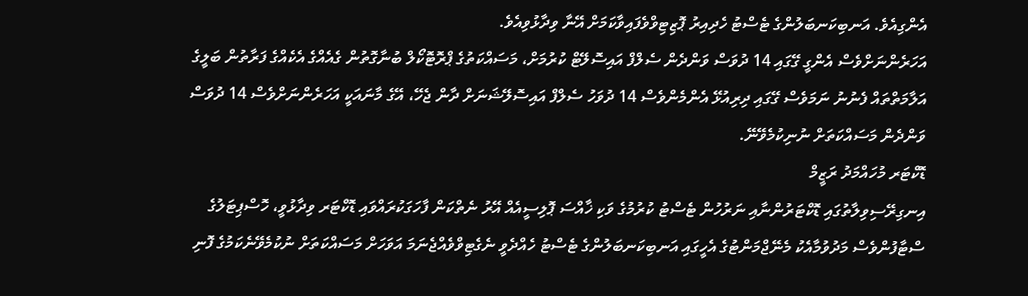އެންގިއެވެ. އަނބިކަނބަލުންގެ ޓެސްޓު ހެދިއިރު ޕޮޒިޓިވްވެފައިވާކަމަށް އޭނާ ވިދާޅުވިއެވެ.
އަހަރެންނަށްވެސް އެންގީ ގޭގައި 14 ދުވަސް ވަންދެން ސެލްފް އައިސޮލޭޓް ކުރުމަށް، މަސައްކަތުގެ ޕްރޮޓޮކޯލް ބުނާގޮތުން ގެއެއްގެ އެކެއްގެ ފަރާތުން ބަލީގެ އަލާމަތްތައް ފެނުނު ނަމަވެސް ގޭގައި ދިރިއުޅޭ އެންމެންވެސް 14 ދުވަހު ސެލްފް އައިސޮލޭޝަނަށް ދާން ޖެހޭ، އޭގެ މާނައަކީ އަހަރެންނަށްވެސް 14 ދުވަސް ވަންދެން މަސައްކަތަށް ނުނިކުމެވޭނޭ.
ޑޮކްޓަރ މުހައްމަދު ރަޒީމް
އިނގިރޭސިވިލާތުގައި ޑޮކްޓަރުންނާއި ނަރުހުން ޓެސްޓު ކުރުމުގެ ވަކި ޚާއްސަ ޕޮލިސީއެއް އޭރު ނެތްކަން ފާހަގަކުރައްވައި ޑޮކްޓަރ ވިދާޅުވީ، ހޮސްޕިޓަލުގެ ސްޓާފުންވެސް މަދުވުމާއެކު މެނޭޖްމަންޓުގެ އެހީގައި އަނބިކަނބަލުންގެ ޓެސްޓު ހެއްދެވީ ނެގެޓިވްވެއްޖެނަމަ އަވަހަށް މަސައްކަތަށް ނުކުމެވޭނެކަމުގެ ފޮނި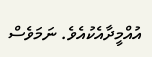އުއްމީދާއެކުއެވެ. ނަމަވެސް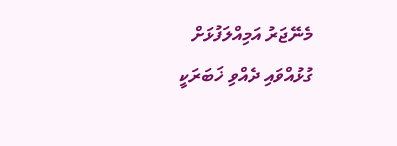މެނޭޖަރު އަމިއްލަފުޅަށް ގުޅުއްވައި ދެއްވި ޚަބަރަކީ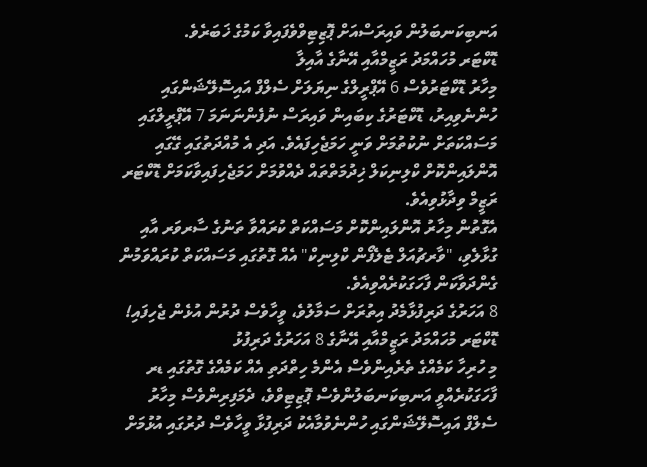އަނބިކަނބަލުން ވައިރަސްއަށް ޕޮޒިޓިވްވެފައިވާ ކަމުގެ ޚަބަރެވެ.
ޑޮކްޓަރ މުހައްމަދު ރަޒީމްއާއި އޭނާގެ އާއިލާ
މިހާރު ޑޮކްޓަރުވެސް 6 އޭޕްރީލްގެ ނިޔަލަށް ސެލްފް އައިސޮލޭޝަންގައި ހުންނެވިއިރު، ޑޮކްޓަރުގެ ކިބައިން ވައިރަސް ނުފެންނަނަމަ 7 އޭޕްރީލްގައި މަސައްކަތަށް ނުކުތުމަށް ވަނީ ހަމަޖެހިފައެވެ. އަދި އެ މުއްދަތުގައި ގޭގައި އޮންލައިންކޮށް ކްލިނިކަލް ޚިދުމަތްތައް ދެއްވުމަށް ހަމަޖެހިފައިވާކަމަށް ޑޮކްޓަރ ރަޒީމް ވިދާޅުވިއެވެ.
އެގޮތުން މިހާރު އޮންލައިންކޮށް މަސައްކަތް ކުރައްވާ ތަނުގެ ސާރވަރ އާއި ގުޅާލެވި، "ވާރޗުއަލް ޓެލެފޯން ކްލިނިކް" އެއް ގޮތުގައި މަސައްކަތް ކުރައްވަމުން ގެންދަވާކަން ފާހަގަކުރެއްވިއެވެ.
8 އަހަރުގެ ދަރިފުޅާމެދު އިތުރަށް ސަމާލުވެ، ވީހާވެސް ދުރުން އުޅެން ޖެހިފައި!
ޑޮކްޓަރ މުހައްމަދު ރަޒީމްއާއި އޭނާގެ 8 އަހަރުގެ ދަރިފުޅު
މި ހުރިހާ ކަމެއްގެ ތެރެއިންވެސް އެންމެ ހިތްދަތި އެއް ކަމެއްގެ ގޮތުގައި ޑރ ފާހަގަކުރެއްވީ އަނބިކަނބަލުންވެސް ޕޮޒިޓިވްވެ، ދެމަފިރިންވެސް މިހާރު ސެލްފް އައިސޮލޭޝަންގައި ހުންނެވުމާއެކު ދަރިފުޅާ ވީހާވެސް ދުރުގައި އުޅުމަށް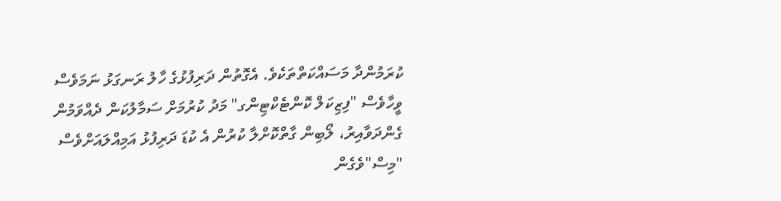ކުރަމުންދާ މަސައްކަތްތަކެވެ. އެގޮތުން ދަރިފުޅުގެ ހާލު ރަނގަޅު ނަމަވެސް ވީހާވެސް "ފިޒިކަލް ކޮންޓެކްޓިންގ" މަދު ކުރުމަށް ސަމާލުކަން ދެއްވަމުން ގެންދަވާއިރު، ލޯބިން ގާތްކޮށްލާ ކުރުން އެ ކުޑަ ދަރިފުޅު އަމިއްލައަށްވެސް "މިސް"ވެގެން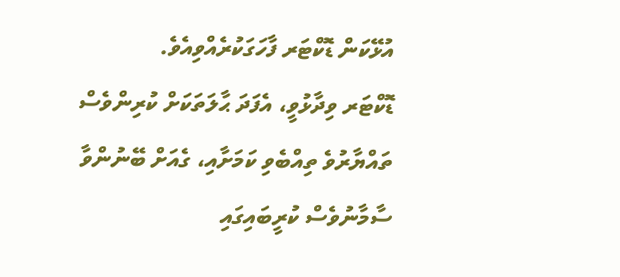އުޅޭކަން ޑޮކްޓަރ ފާހަގަކުރެއްވިއެވެ.
ޑޮކްޓަރ ވިދާޅުވީ، އެފަދަ ޙާލަތަކަށް ކުރިންވެސް ތައްޔާރުވެ ތިއްބެވި ކަމަށާއި، ގެއަށް ބޭނުންވާ ސާމާނުވެސް ކުރީބައިގައި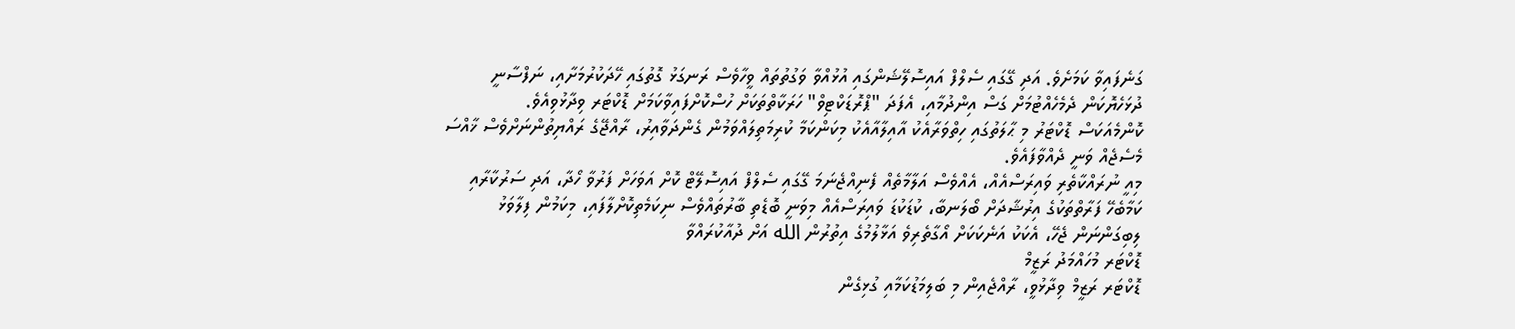ގަނެފައިވާ ކަމަށެވެ. އަދި ގޭގައި ސެލްފް އައިސޮލޭޝަންގައި އުޅުއްވާ ވަގުތުތައް ވީހާވެސް ރަނގަޅު ގޮތުގައި ހޭދަކުރުމަށާއި، ނަފްސާނީ ދުޅަހެޔޮކަން ދެމެހެއްޓުމަށް ގަސް އިންދުމާއި، އެފަދަ "ޕްރޮޑަކްޓިވް" ހަރަކާތްތަކަށް ހުސްކޮށްފައިވާކަމަށް ޑޮކްޓަރ ވިދާޅުވިއެވެ.
ކޮންމެއަކަސް ޑޮކްޓަރު މި ޙާލަތުގައި ހިތްވަރާއެކު އާއިލާއާއެކު މިކަންކަމާ ކުރިމަތިލައްވަމުން ގެންދަވާއިރު، ރާއްޖޭގެ ރައްޔިތުންނަށްވެސް ޚާއްސަ މެސެޖެއް ވަނީ ދެއްވާފައެވެ.
މިއީ ނުރައްކާތެރި ވައިރަސްއެއް، އެއްވެސް އަލާމާތެއް ފެނިއްޖެނަމަ ގޭގައި ސެލްފް އައިސޮލޭޓް ކޮށް އަވަހަށް ފަރުވާ ހޯދާ، އަދި ސަރުކާރާއި ކަމާބެހޭ ފަރާތްތަކުގެ އިރުޝާދަށް ބޯލަނބާ، ކުޑަކުޑަ ވައިރަސްއެއް މިވަނީ ބޮޑެތި ބާރުތައްވެސް ނިކަމެތިކޮށްލާފައި، މިކަމުން ފިލާވަޅު ލިބިގަންނަން ޖެހޭ، އެކަކު އަނެކަކަށް އޯގާތެރިވެ އަޅާލުމުގެ އިތުރުން الله އަށް ދުއާކުރައްވާ
ޑޮކްޓަރ މުހައްމަދު ރަޒީމް
ޑޮކްޓަރ ރަޒީމް ވިދާޅުވީ، ރާއްޖެއިން މި ބަލިމަޑުކަމާއި ގުޅިގެން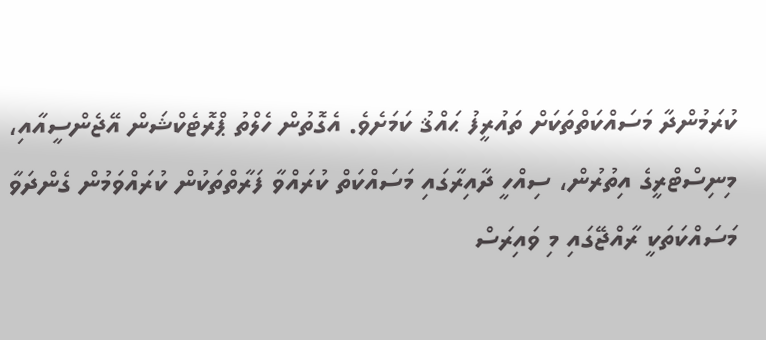ކުރަމުންދާ މަސައްކަތްތަކަށް ތައުރީފު ޙައްޤު ކަމަށެވެ. އެގޮތުން ހެލްތު ޕްރޮޓެކްޝަން އޭޖެންސީއާއި، މިނިސްޓްރީގެ އިތުރުން، ސިއްހީ ދާއިރާގައި މަސައްކަތް ކުރައްވާ ފަރާތްތަކުން ކުރައްވަމުން ގެންދަވާ މަސައްކަތަކީ ރާއްޖޭގައި މި ވައިރަސް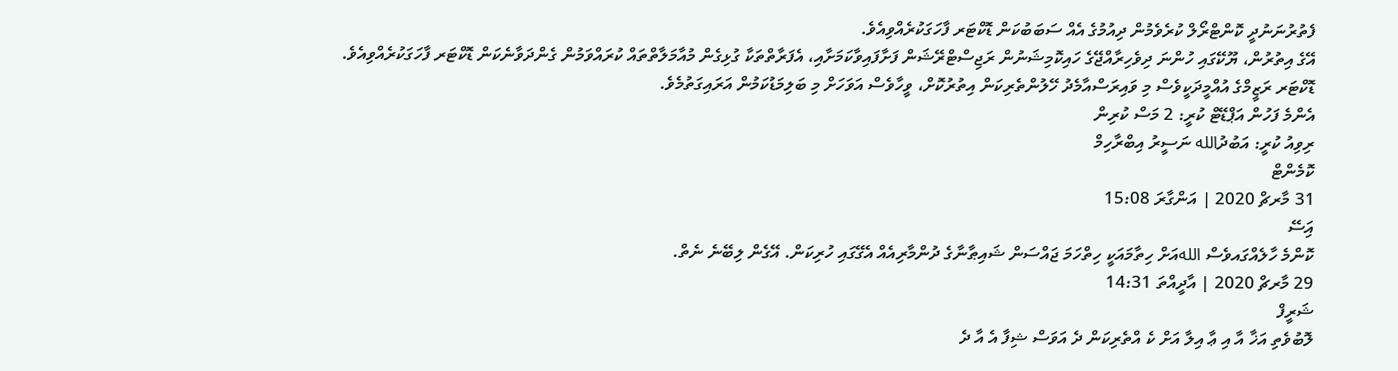ފެތުރުނަނުދީ ކޮންޓްރޯލް ކުރެވެމުން ދިއުމުގެ އެއް ސަބަބުކަން ޑޮކްޓަރ ފާހަގަކުރެއްވިއެވެ.
އޭގެ އިތުރުން، ޔޫކޭގައި ހުންނަ ދިވެހިރާއްޖޭގެ ހައިކޮމިޝަނުން ރަޖިސްޓްރޭޝަން ފަށާފައިވާކަމަށާއި، އެފަރާތްތަކާ ގުޅިގެން މުއާމަލާތްތައް ކުރައްވަމުން ގެންދަވާނެކަން ޑޮކްޓަރ ފާހަގަކުރެއްވިއެވެ.
ޑޮކްޓަރ ރަޒީމްގެ އުއްމީދަކީވެސް މި ވައިރަސްއާމެދު ހޭލުންތެރިކަން އިތުރުކޮށް، ވީހާވެސް އަވަހަށް މި ބަލިމަޑުކަމުން އަރައިގަތުމެވެ.
އެންމެ ފަހުން އަޕްޑޭޓް ކުރީ: 2 މަސް ކުރިން
ރިވިއު ކުރީ: އަބުދުالله ނަސީރު އިބްރާހިމް
ކޮމެންޓް
31 މާރޗް 2020 | އަންގާރަ 15:08
އަިސޭ
ކޮންމެ ހާލެއްގައވެސް اللهއަށް ހިތާމައަކީ ހިތްހަމަ ޖައްސަން ޝައިޠާނާގެ ދުންމާރިއެއް އެގޭގައި ހުރިކަން. އޭގެން ލިބޭނެ ނެތް.
29 މާރޗް 2020 | އާދީއްތަ 14:31
ޝަރީފް
ލޮބުވެތި އަޚާ އާ އި ޢާ އިލާ އަށް ކެ އްތެރިކަން ދެ އަވަސް ޝިފާ އެ އާ ދެ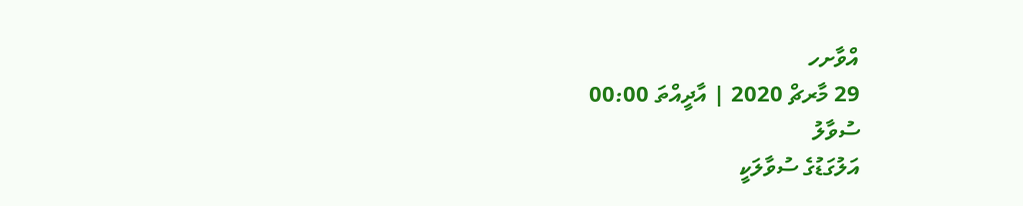އްވާށހ
29 މާރޗް 2020 | އާދީއްތަ 00:00
ސުވާލު
އަލުގަޑުގެ ސުވާލަކީ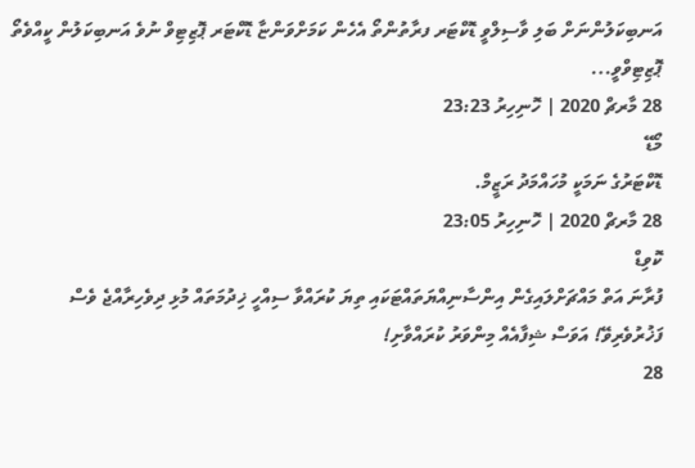އަނބިކަލުންނަށް ބަލި ވާސިލްވީ ޑޮކްޓަރ ފރާތުންތޯ އެހެން ކަމަށްވަންޏާ ޑޮކްޓަރ ޕޮޒިޓިވް ނުވެ އަނބިކަލުން ކީއްވެތޯ ޕޮޒިޓިވްވީ...
28 މާރޗް 2020 | ހޮނިހިރު 23:23
މޯޑޭ
ޑޮކްޓަރުގެ ނަމަކީ މުހައްމަދު ރަޒީމް.
28 މާރޗް 2020 | ހޮނިހިރު 23:05
ކޮވިޑް
ފުރާނަ އަތް މައްޗަށްލައިގެން އިންސާނިއްޔަތައްޓަކައި ތިޔަ ކުރައްވާ ސިއްހީ ޚިދުމަތައް މުޅި ދިވެހިރާއްޖެ ވެސް ފަޚުރުވެރިވޭ! އަވަސް ޝިފާއެއް މިންވަރު ކުރައްވާށި!
28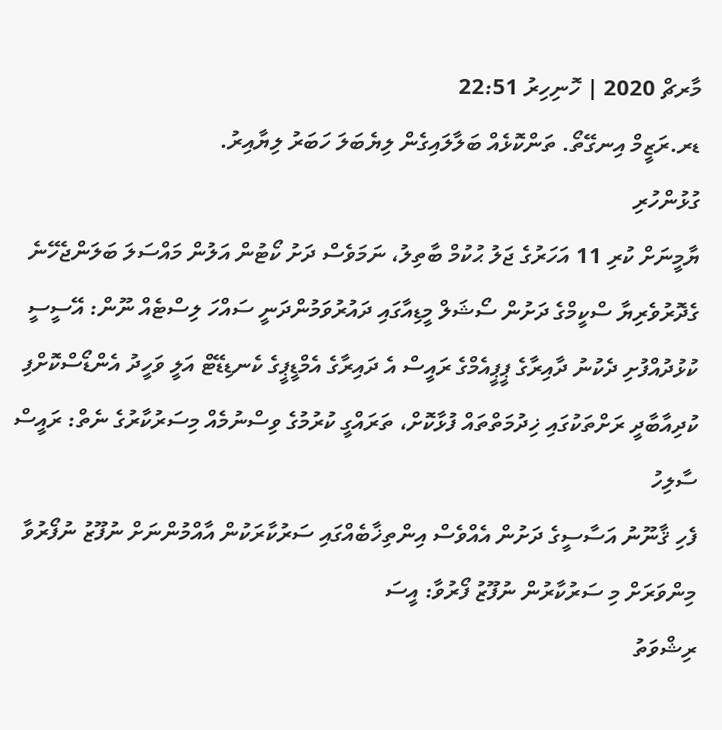މާރޗް 2020 | ހޮނިހިރު 22:51
ޑރ.ރަޒީމް އިނގޭތޯ. ތަންކޮޅެއް ބަލާލައިގެން ލިޔެބަލަ ހަބަރު ލިޔާއިރު.
ގުޅުންހުރި
ޔާމީނަށް ކުރި 11 އަހަރުގެ ޖަލު ޙުކުމް ބާތިލު، ނަމަވެސް ދަށު ކޯޓުން އަލުން މައްސަލަ ބަލަންޖެހޭނެ
ގެދޮރުވެރިޔާ ސްކީމްގެ ދަށުން ސޯޝަލް މީޑިއާގައި ދައުރުވަމުންދަނީ ސައްހަ ލިސްޓެއް ނޫން: އޭސީސީ
ކުޅުދުއްފުށި ދެކުނު ދާއިރާގެ ޕީޕީއެމްގެ ރައީސް އެ ދައިރާގެ އެމްޑީޕީގެ ކެނޑިޑޭޓް އަލީ ވަހީދު އެންޑޯސްކޮށްފި
ކުދިއާބާދީ ރަށްތަކުގައި ޚިދުމަތްތައް ފުޅާކޮށް، ތަރައްގީ ކުރުމުގެ ވިސްނުމެއް މިސަރުކާރުގެ ނެތް: ރައީސް ސާލިހު
ފެހި ޤާނޫނު އަސާސީގެ ދަށުން އެއްވެސް އިންތިޚާބެއްގައި ސަރުކާރަކުން އާއްމުންނަށް ނުފޫޒު ނުފޯރުވާ މިންވަރަށް މި ސަރުކާރުން ނުފޫޒު ފޯރުވާ: އީސަ
ރިޝްވަތު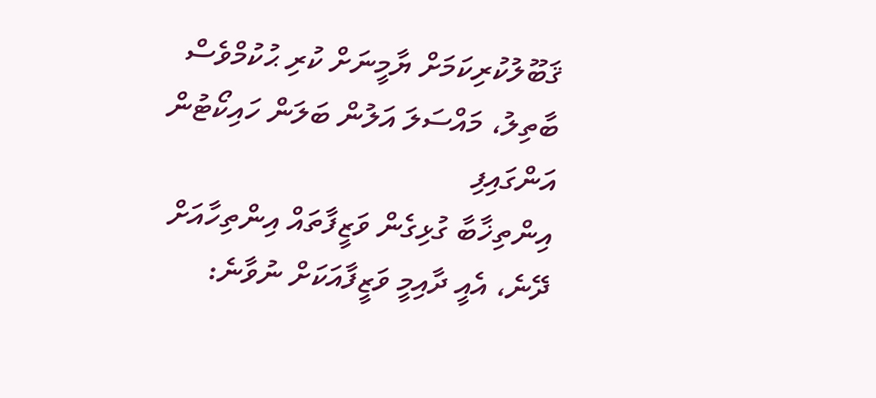ޤަބޫލުކުރިކަމަށް ޔާމީނަށް ކުރި ޙުކުމްވެސް ބާތިލު، މައްސަލަ އަލުން ބަލަން ހައިކޯޓުން އަންގައިފި
އިންތިޚާބާ ގުޅިގެން ވަޒީފާތައް އިންތިހާއަށް ދޭނެ، އެއީ ދާއިމީ ވަޒީފާއަކަށް ނުވާނެ: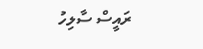ރައީސް ސާލިހު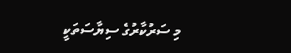މި ސަރުކާރުގެ ސިޔާސަތަކީ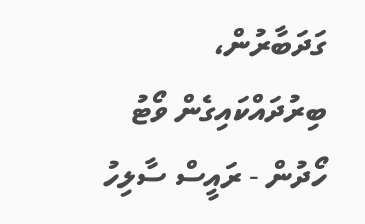ގަދަބާރުން، ބިރުދައްކައިގެން ވޯޓު ހޯދުން - ރައީސް ސާލިހު